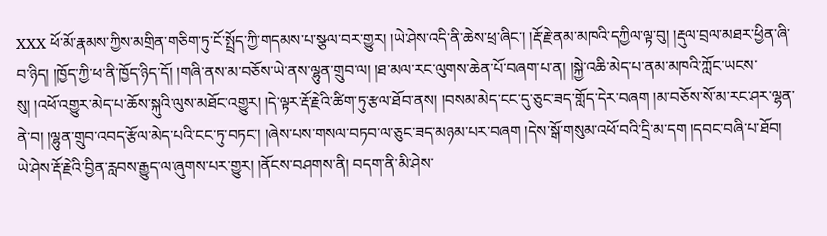XXX ཕོ་མོ་རྣམས་ཀྱིས་མགྲིན་གཅིག་ཏུ་ངོ་སྤྲོད་ཀྱི་གདམས་པ་སྩལ་བར་གྱུར། །ཡེ་ཤེས་འདི་ནི་ཆེས་ཕྲ་ཞིང་། །རྡོ་རྗེ་ནམ་མཁའི་དཀྱིལ་ལྟ་བུ། །རྡུལ་བྲལ་མཐར་ཕྱིན་ཞི་བ་ཉིད། །ཁྱོད་ཀྱི་ཕ་ནི་ཁྱོད་ཉིད་དོ། །གཞི་ནས་མ་བཅོས་ཡེ་ནས་ལྷུན་གྲུབ་ལ། །ཐ་མལ་རང་ལུགས་ཆེན་པོ་བཞག་པ་ན། །སྐྱེ་འཆི་མེད་པ་ནམ་མཁའི་ཀློང་ཡངས་སུ། །འཕོ་འགྱུར་མེད་པ་ཆོས་སྐུའི་ལུས་མཐོང་འགྱུར། །དེ་ལྟར་རྡོ་རྗེའི་ཚིག་ཏུ་རྩལ་ཐོབ་ནས། །བསམ་མེད་ངང་དུ་ཅུང་ཟད་གློད་དེར་བཞག །མ་བཅོས་སོ་མ་རང་ཤར་ལྷན་ནེ་བ། །ལྷུན་གྲུབ་འབད་རྩོལ་མེད་པའི་ངང་ཏུ་བཏང་། །ཞེས་པས་གསལ་བཏབ་ལ་ཅུང་ཟད་མཉམ་པར་བཞག །དེས་སྒོ་གསུམ་འཕོ་བའི་དྲི་མ་དག །དབང་བཞི་པ་ཐོབ། ཡེ་ཤེས་རྡོ་རྗེའི་བྱིན་རླབས་རྒྱུད་ལ་ཞུགས་པར་གྱུར། །ནོངས་བཤགས་ནི། བདག་ནི་མི་ཤེས་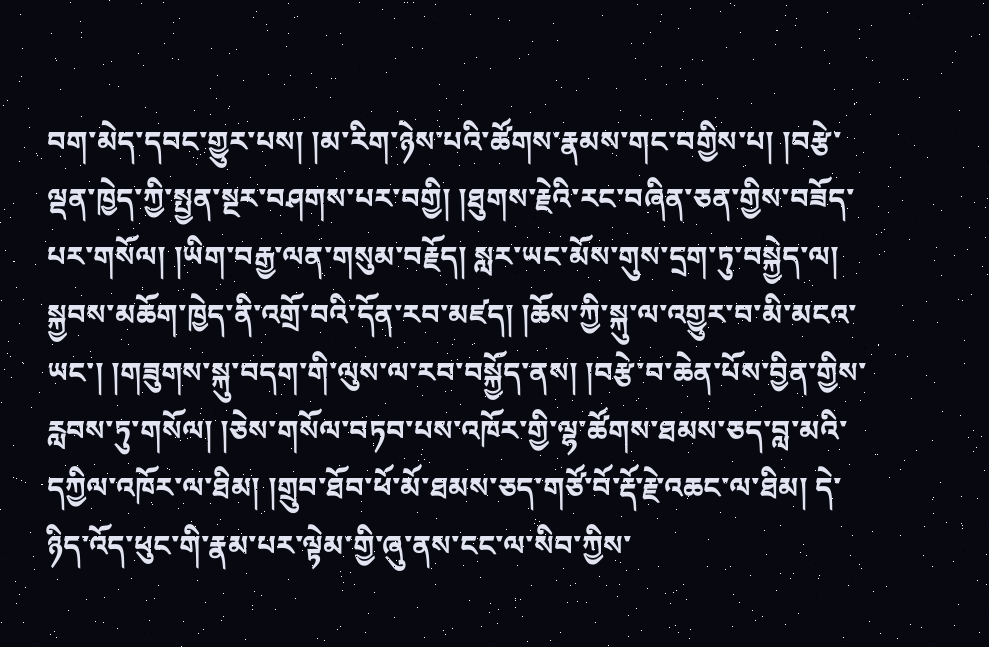བག་མེད་དབང་གྱུར་པས། །མ་རིག་ཉེས་པའི་ཚོགས་རྣམས་གང་བགྱིས་པ། །བརྩེ་ལྡན་ཁྱེད་ཀྱི་སྤྱན་སྔར་བཤགས་པར་བགྱི། །ཐུགས་རྗེའི་རང་བཞིན་ཅན་གྱིས་བཟོད་པར་གསོལ། །ཡིག་བརྒྱ་ལན་གསུམ་བརྗོད། སླར་ཡང་མོས་གུས་དྲག་ཏུ་བསྐྱེད་ལ། སྐྱབས་མཆོག་ཁྱེད་ནི་འགྲོ་བའི་དོན་རབ་མཛད། །ཆོས་ཀྱི་སྐུ་ལ་འགྱུར་བ་མི་མངའ་ཡང་། །གཟུགས་སྐུ་བདག་གི་ལུས་ལ་རབ་བསྐྱོད་ནས། །བརྩེ་བ་ཆེན་པོས་བྱིན་གྱིས་རླབས་ཏུ་གསོལ། །ཅེས་གསོལ་བཏབ་པས་འཁོར་གྱི་ལྷ་ཚོགས་ཐམས་ཅད་བླ་མའི་དཀྱིལ་འཁོར་ལ་ཐིམ། །གྲུབ་ཐོབ་ཕོ་མོ་ཐམས་ཅད་གཙོ་བོ་རྡོ་རྗེ་འཆང་ལ་ཐིམ། དེ་ཉིད་འོད་ཕུང་གི་རྣམ་པར་ལྟེམ་གྱི་ཞུ་ནས་ངང་ལ་སིབ་ཀྱིས་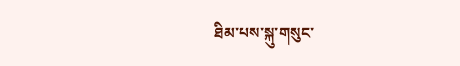ཐིམ་པས་སྐུ་གསུང་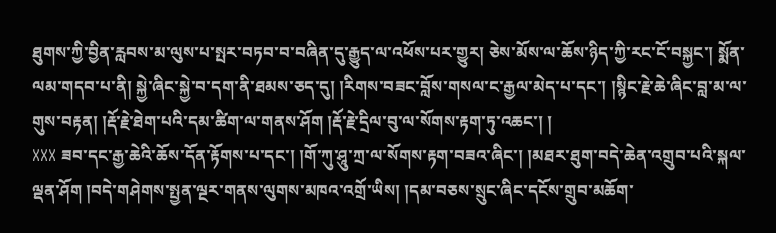ཐུགས་ཀྱི་བྱིན་རླབས་མ་ལུས་པ་སྤར་བཏབ་བ་བཞིན་དུ་རྒྱུད་ལ་འཕོས་པར་གྱུར། ཅེས་མོས་ལ་ཆོས་ཉིད་ཀྱི་རང་ངོ་བསྐྱང་། སྨོན་ལམ་གདབ་པ་ནི། སྐྱེ་ཞིང་སྐྱེ་བ་དག་ནི་ཐམས་ཅད་དུ། །རིགས་བཟང་བློས་གསལ་ང་རྒྱལ་མེད་པ་དང་། །སྙིང་རྗེ་ཆེ་ཞིང་བླ་མ་ལ་གུས་བརྟན། །རྡོ་རྗེ་ཐེག་པའི་དམ་ཚིག་ལ་གནས་ཤོག །རྡོ་རྗེ་དྲིལ་བུ་ལ་སོགས་རྟག་ཏུ་འཆང་། །
XXX ཟབ་དང་རྒྱ་ཆེའི་ཆོས་དོན་རྟོགས་པ་དང་། །གོ་ཀུ་ཤཱུ་ཀྲ་ལ་སོགས་རྟག་བཟའ་ཞིང་། །མཐར་ཐུག་བདེ་ཆེན་འགྲུབ་པའི་སྐལ་ལྡན་ཤོག །བདེ་གཤེགས་སྤྱན་ལྔར་གནས་ལུགས་མཁའ་འགྲོ་ཡིས། །དམ་བཅས་སྲུང་ཞིང་དངོས་གྲུབ་མཆོག་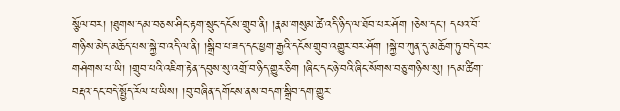སྩོལ་བར། །ཐུགས་དམ་བཅས་ཤིང་རྟག་སྲུང་དངོས་གྲུབ་ནི། །རྣམ་གསུམ་ཚེ་འདི་ཉིད་ལ་ཐོབ་པར་ཤོག །ཅེས་དང་། དཔའ་བོ་གཉིས་མེད་མཆོད་པས་སྐྱེ་བ་འདི་ལ་ནི། །སྒྲིབ་པ་ཟད་དང་ཕྱག་རྒྱའི་དངོས་གྲུབ་འགྱུར་བར་ཤོག །སྐྱེ་བ་ཀུན་དུ་མཆོག་ཏུ་བདེ་བར་གཤེགས་པ་ཡི། །གྲུབ་པའི་འཇིག་རྟེན་དབུས་སུ་འགྲོ་བ་ཉིད་གྱུར་ཅིག །ཞིང་དང་ཉེ་བའི་ཞིང་སོགས་བཅུ་གཉིས་སུ། །དམ་ཚིག་བརྡའ་དང་བདེ་སྤྱོད་རོལ་པ་ཡིས། །བུ་བཞིན་དགོངས་ནས་བདག་སྒྲིབ་དག་གྱུར་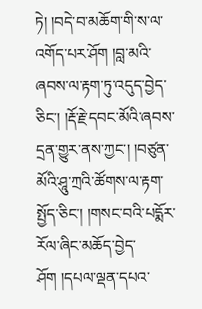ཏེ། །བདེ་བ་མཆོག་གི་ས་ལ་འགོད་པར་ཤོག །བླ་མའི་ཞབས་ལ་རྟག་ཏུ་འདུད་བྱེད་ཅིང་། །རྡོ་རྗེ་དབང་མོའི་ཞབས་དྲན་གྱུར་ནས་ཀྱང་། །བཙུན་མོའི་ཤཱུ་ཀྲའི་ཚོགས་ལ་རྟག་སྤྱོད་ཅིང་། །གསང་བའི་པདྨོར་རོལ་ཞིང་མཆོད་བྱེད་ཤོག །དཔལ་ལྡན་དཔའ་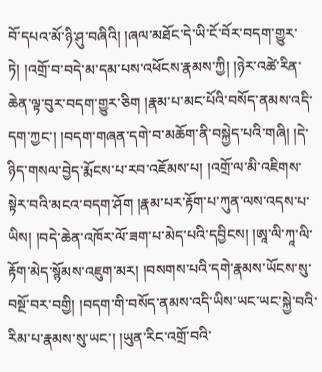བོ་དཔའ་མོ་ཉི་ཤུ་བཞིའི། །ཞལ་མཐོང་དེ་ཡི་ངོ་བོར་བདག་གྱུར་ཏེ། །འགྲོ་བ་བདེ་མ་དམ་པས་འཕོངས་རྣམས་ཀྱི། །ཉེར་འཚེ་རིན་ཆེན་ལྟ་བུར་བདག་གྱུར་ཅིག །རྣམ་པ་མང་པོའི་བསོད་ནམས་འདི་དག་ཀྱང་། །བདག་གཞན་དགེ་བ་མཆོག་ནི་བསྐྱེད་པའི་གཞི། །དེ་ཉིད་གསལ་བྱེད་རྨོངས་པ་རབ་འཇོམས་པ། །འགྲོ་ལ་མི་འཇིགས་སྟེར་བའི་མངའ་བདག་ཤོག །རྣམ་པར་རྟོག་པ་ཀུན་ལས་འདས་པ་ཡིས། །བདེ་ཆེན་འཁོར་ལོ་ཟག་པ་མེད་པའི་དབྱིངས། །ཨཱ་ལི་ཀཱ་ལི་རྟོག་མེད་སྙོམས་འཇུག་མར། །བསགས་པའི་དགེ་རྣམས་ཡོངས་སུ་བསྔོ་བར་བགྱི། །བདག་གི་བསོད་ནམས་འདི་ཡིས་ཡང་ཡང་སྐྱེ་བའི་རིམ་པ་རྣམས་སུ་ཡང་། །ཡུན་རིང་འགྲོ་བའི་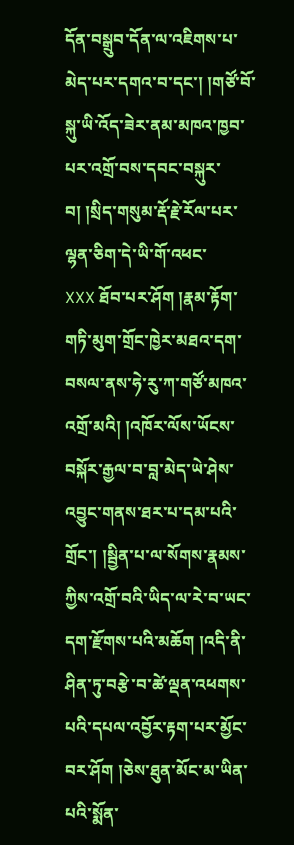དོན་བསྒྲུབ་དོན་ལ་འཇིགས་པ་མེད་པར་དགའ་བ་དང་། །གཙོ་བོ་སྐུ་ཡི་འོད་ཟེར་ནམ་མཁའ་ཁྱབ་པར་འགྲོ་བས་དབང་བསྐུར་བ། །སྲིད་གསུམ་རྡོ་རྗེ་རོལ་པར་ལྷན་ཅིག་དེ་ཡི་གོ་འཕང་
XXX ཐོབ་པར་ཤོག །རྣམ་རྟོག་གཏི་མུག་གྲོང་ཁྱེར་མཐའ་དག་བསལ་ནས་ཧེ་རུ་ཀ་གཙོ་མཁའ་འགྲོ་མའི། །འཁོར་ལོས་ཡོངས་བསྐོར་རྒྱལ་བ་བླ་མེད་ཡེ་ཤེས་འབྱུང་གནས་ཐར་པ་དམ་པའི་གྲོང་། །སྦྱིན་པ་ལ་སོགས་རྣམས་ཀྱིས་འགྲོ་བའི་ཡིད་ལ་རེ་བ་ཡང་དག་རྫོགས་པའི་མཆོག །འདི་ནི་ཤིན་ཏུ་བརྩེ་བ་ཚེ་ལྡན་འཕགས་པའི་དཔལ་འབྱོར་རྟག་པར་མྱོང་བར་ཤོག །ཅེས་ཐུན་མོང་མ་ཡིན་པའི་སྨོན་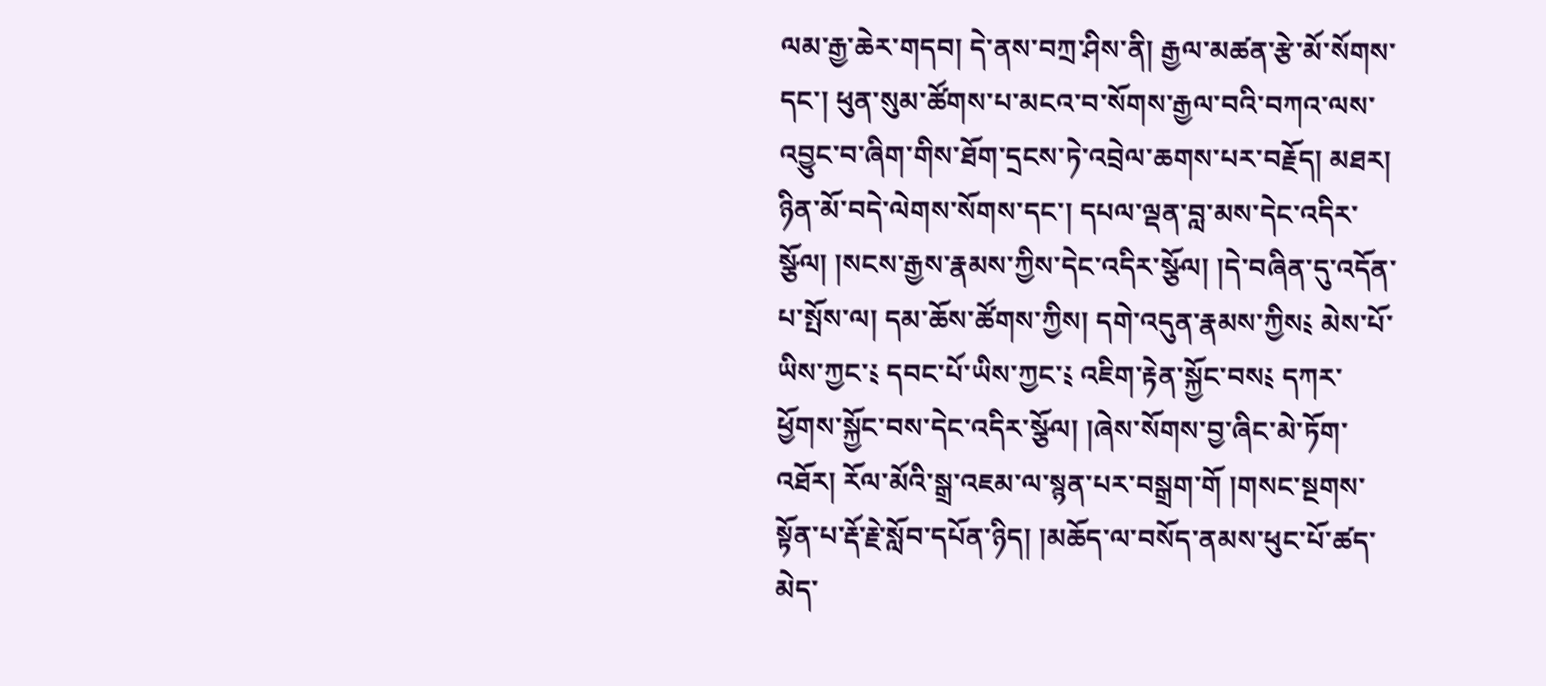ལམ་རྒྱ་ཆེར་གདབ། དེ་ནས་བཀྲ་ཤིས་ནི། རྒྱལ་མཚན་རྩེ་མོ་སོགས་དང་། ཕུན་སུམ་ཚོགས་པ་མངའ་བ་སོགས་རྒྱལ་བའི་བཀའ་ལས་འབྱུང་བ་ཞིག་གིས་ཐོག་དྲངས་ཏེ་འབྲེལ་ཆགས་པར་བརྗོད། མཐར། ཉིན་མོ་བདེ་ལེགས་སོགས་དང་། དཔལ་ལྡན་བླ་མས་དེང་འདིར་སྩོལ། །སངས་རྒྱས་རྣམས་ཀྱིས་དེང་འདིར་སྩོལ། །དེ་བཞིན་དུ་འདོན་པ་སྤོས་ལ། དམ་ཆོས་ཚོགས་ཀྱིས། དགེ་འདུན་རྣམས་ཀྱིས༴ མེས་པོ་ཡིས་ཀྱང་༴ དབང་པོ་ཡིས་ཀྱང་༴ འཇིག་རྟེན་སྐྱོང་བས༴ དཀར་ཕྱོགས་སྐྱོང་བས་དེང་འདིར་སྩོལ། །ཞེས་སོགས་བྱ་ཞིང་མེ་ཏོག་འཐོར། རོལ་མོའི་སྒྲ་འཇམ་ལ་སྙན་པར་བསྒྲག་གོ །གསང་སྔགས་སྟོན་པ་རྡོ་རྗེ་སློབ་དཔོན་ཉིད། །མཆོད་ལ་བསོད་ནམས་ཕུང་པོ་ཚད་མེད་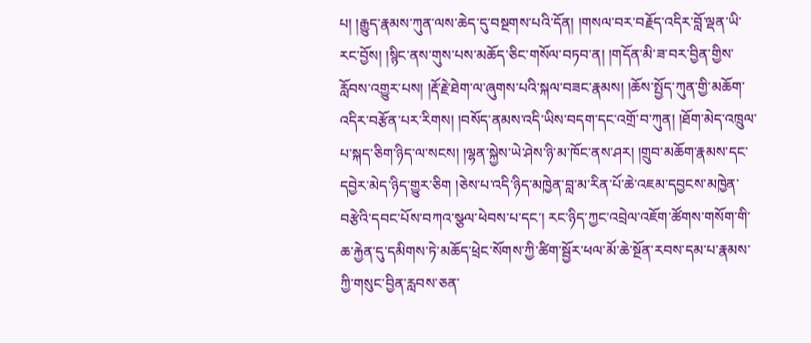པ། །རྒྱུད་རྣམས་ཀུན་ལས་ཆེད་དུ་བསྔགས་པའི་དོན། །གསལ་བར་བརྗོད་འདིར་བློ་ལྡན་ཡི་རང་བྱོས། །སྙིང་ནས་གུས་པས་མཆོད་ཅིང་གསོལ་བཏབ་ན། །གདོན་མི་ཟ་བར་བྱིན་གྱིས་རློབས་འགྱུར་པས། །རྡོ་རྗེ་ཐེག་ལ་ཞུགས་པའི་སྐལ་བཟང་རྣམས། །ཆོས་སྤྱོད་ཀུན་གྱི་མཆོག་འདིར་བརྩོན་པར་རིགས། །བསོད་ནམས་འདི་ཡིས་བདག་དང་འགྲོ་བ་ཀུན། །ཐོག་མེད་འཁྲུལ་པ་སྐད་ཅིག་ཉིད་ལ་སངས། །ལྷན་སྐྱེས་ཡེ་ཤེས་ཉི་མ་ཁོང་ནས་ཤར། །གྲུབ་མཆོག་རྣམས་དང་དབྱེར་མེད་ཉིད་གྱུར་ཅིག །ཅེས་པ་འདི་ཉིད་མཁྱེན་བླ་མ་རིན་པོ་ཆེ་འཇམ་དབྱངས་མཁྱེན་བརྩེའི་དབང་པོས་བཀའ་སྩལ་ཕེབས་པ་དང་། རང་ཉིད་ཀྱང་འབྲེལ་འཇོག་ཚོགས་གསོག་གི་ཆ་རྐྱེན་དུ་དམིགས་ཏེ་མཆོད་ཕྲེང་སོགས་ཀྱི་ཚིག་སྦྱོར་ཕལ་མོ་ཆེ་སྔོན་རབས་དམ་པ་རྣམས་ཀྱི་གསུང་བྱིན་རླབས་ཅན་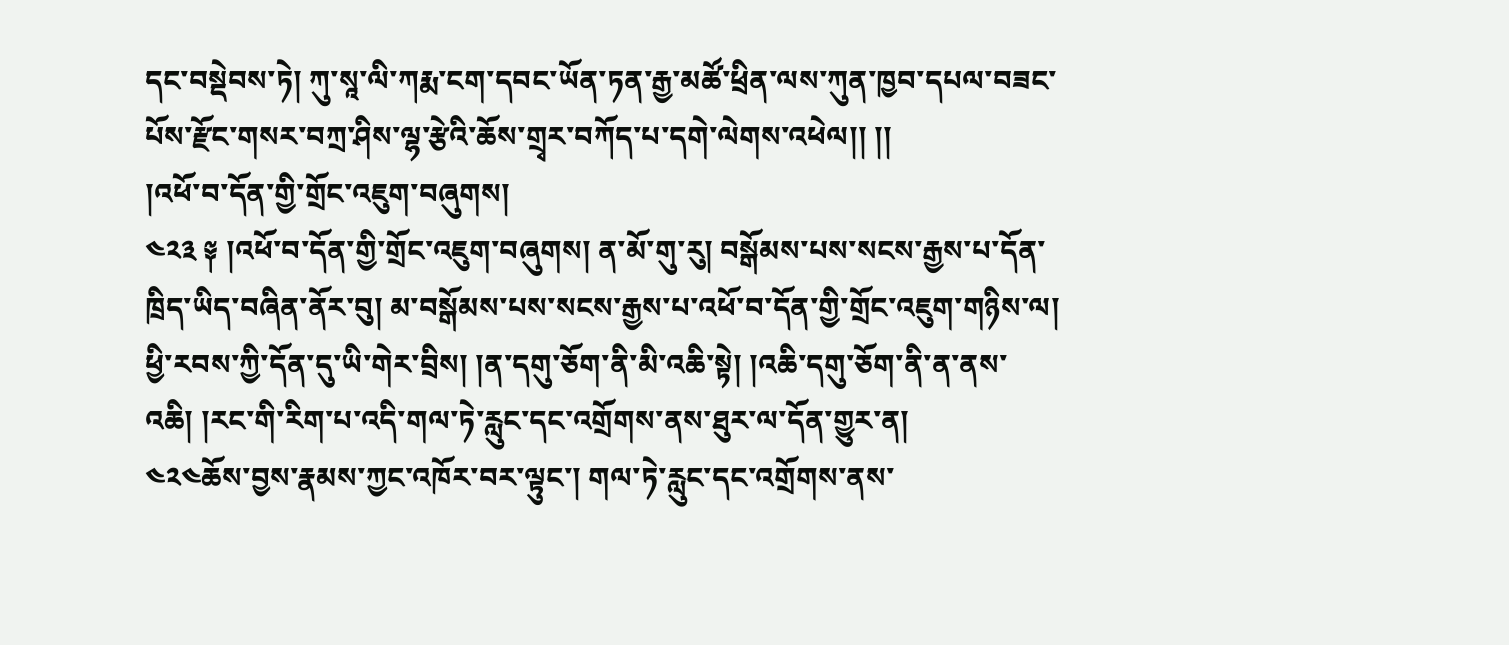དང་བསྡེབས་ཏེ། ཀུ་སཱ་ལི་ཀརྨ་ངག་དབང་ཡོན་ཏན་རྒྱ་མཚོ་ཕྲིན་ལས་ཀུན་ཁྱབ་དཔལ་བཟང་པོས་རྫོང་གསར་བཀྲ་ཤིས་ལྷ་རྩེའི་ཆོས་གྲྭར་བཀོད་པ་དགེ་ལེགས་འཕེལ།། །།
།འཕོ་བ་དོན་གྱི་གྲོང་འཇུག་བཞུགས།
༤༢༣ ༈ །འཕོ་བ་དོན་གྱི་གྲོང་འཇུག་བཞུགས། ན་མོ་གུ་རུ། བསྒོམས་པས་སངས་རྒྱས་པ་དོན་ཁྲིད་ཡིད་བཞིན་ནོར་བུ། མ་བསྒོམས་པས་སངས་རྒྱས་པ་འཕོ་བ་དོན་གྱི་གྲོང་འཇུག་གཉིས་ལ། ཕྱི་རབས་ཀྱི་དོན་དུ་ཡི་གེར་བྲིས། །ན་དགུ་ཅོག་ནི་མི་འཆི་སྟེ། །འཆི་དགུ་ཅོག་ནི་ན་ནས་འཆི། །རང་གི་རིག་པ་འདི་གལ་ཏེ་རླུང་དང་འགྲོགས་ནས་ཐུར་ལ་དོན་གྱུར་ན།
༤༢༤ཆོས་བྱས་རྣམས་ཀྱང་འཁོར་བར་ལྟུང་། གལ་ཏེ་རླུང་དང་འགྲོགས་ནས་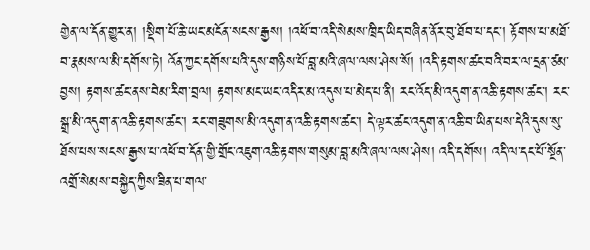གྱེན་ལ་དོན་གྱུར་ན། །སྡིག་པོ་ཆེ་ཡང་མངོན་སངས་རྒྱས། །འཕོ་བ་འདི་སེམས་ཁྲིད་ཡིད་བཞིན་ནོར་བུ་ཐོབ་པ་དང་། རྟོགས་པ་མཐོ་བ་རྣམས་ལ་མི་དགོས་ཏེ། འོན་ཀྱང་དགོས་པའི་དུས་གཉིས་པོ་བླ་མའི་ཞལ་ལས་ཤེས་སོ། །འདི་རྟགས་ཚང་བའི་བར་ལ་དྲན་ཙམ་བྱས། རྟགས་ཚང་ནས་བེམ་རིག་བྲལ། རྟགས་མང་ཡང་འདིར་མ་འདུས་པ་མེད་པ་ནི། རང་འོད་མི་འདུག་ན་འཆི་རྟགས་ཚང་། རང་སྒྲ་མི་འདུག་ན་འཆི་རྟགས་ཚང་། རང་གཟུགས་མི་འདུག་ན་འཆི་རྟགས་ཚང་། དེ་ལྟར་ཚང་འདུག་ན་འཆི་བ་ཡིན་པས་དེའི་དུས་སུ་ཐོས་པས་སངས་རྒྱས་པ་འཕོ་བ་དོན་གྱི་གྲོང་འཇུག་འཆི་རྟགས་གསུམ་བླ་མའི་ཞལ་ལས་ཤེས། འདི་དགོས། འདི་ལ་དང་པོ་སྔོན་འགྲོ་སེམས་བསྐྱེད་ཀྱིས་ཟིན་པ་གལ་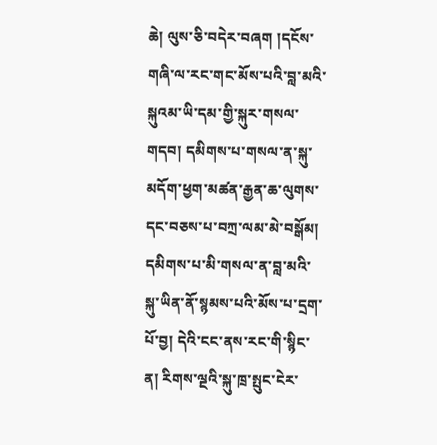ཆེ། ལུས་ཅི་བདེར་བཞག །དངོས་གཞི་ལ་རང་གང་མོས་པའི་བླ་མའི་སྐུའམ་ཡི་དམ་གྱི་སྐུར་གསལ་གདབ། དམིགས་པ་གསལ་ན་སྐུ་མདོག་ཕྱག་མཚན་རྒྱན་ཆ་ལུགས་དང་བཅས་པ་བཀྲ་ལམ་མེ་བསྒོམ། དམིགས་པ་མི་གསལ་ན་བླ་མའི་སྐུ་ཡིན་ནོ་སྙམས་པའི་མོས་པ་དྲག་པོ་བྱ། དེའི་ངང་ནས་རང་གི་སྙིང་ན། རིགས་ལྔའི་སྐུ་ཁྲ་སྤུང་ངེར་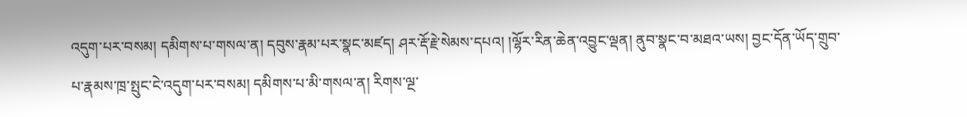འདུག་པར་བསམ། དམིགས་པ་གསལ་ན། དབུས་རྣམ་པར་སྣང་མཛད། ཤར་རྡོ་རྗེ་སེམས་དཔའ། །ལྷོར་རིན་ཆེན་འབྱུང་ལྡན། ནུབ་སྣང་བ་མཐའ་ཡས། བྱང་དོན་ཡོད་གྲུབ་པ་རྣམས་ཁྲ་སྤུང་ངེ་འདུག་པར་བསམ། དམིགས་པ་མི་གསལ་ན། རིགས་ལྔ་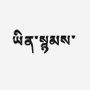ཡིན་སྙམས་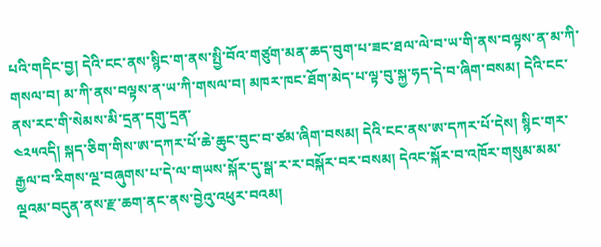པའི་གདིང་བྱ། དེའི་ངང་ནས་སྙིང་ག་ནས་སྤྱི་བོའ་གཙུག་མན་ཆད་བུག་པ་ཟང་ཐལ་ལེ་བ་ཡ་གི་ནས་བལྟས་ན་མ་ཀི་གསལ་བ། མ་ཀི་ནས་བལྟས་ན་ཡ་ཀི་གསལ་བ། མཁར་ཁང་ཐོག་མེད་པ་ལྟ་བུ་སྐྱ་ཧད་དེ་བ་ཞིག་བསམ། དེའི་ངང་ནས་རང་གི་སེམས་མི་དྲན་དགུ་དྲན་
༤༢༥འདི། སྐད་ཅིག་གིས་ཨ་དཀར་པོ་ཆེ་ཆུང་བུང་བ་ཙམ་ཞིག་བསམ། དེའི་ངང་ནས་ཨ་དཀར་པོ་དེས། སྙིང་གར་རྒྱལ་བ་རིགས་ལྔ་བཞུགས་པ་དེ་ལ་གཡས་སྐོར་དུ་སྒ་ར་ར་བསྐོར་བར་བསམ། དེའང་སྐོར་བ་འཁོར་གསུམ་མམ་ལྔའམ་བདུན་ནས་རྫ་ཆག་ནང་ནས་བྱེའུ་འཕུར་བའམ།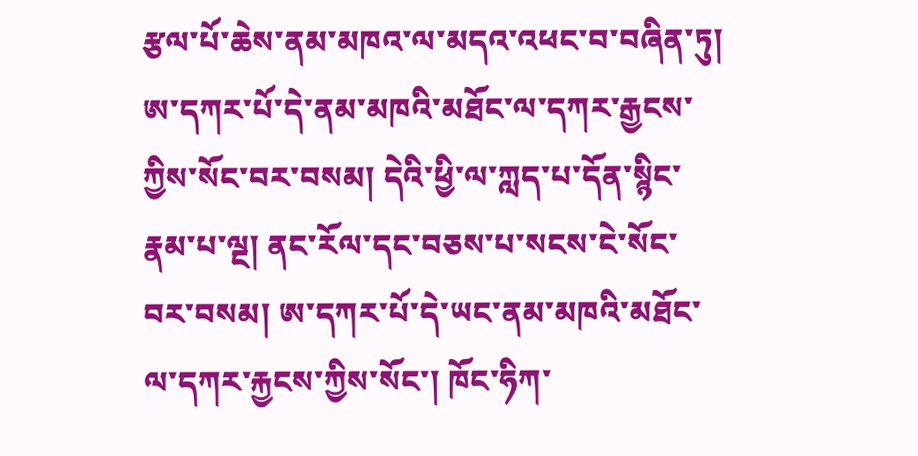རྩལ་པོ་ཆེས་ནམ་མཁའ་ལ་མདའ་འཕང་བ་བཞིན་ཏུ། ཨ་དཀར་པོ་དེ་ནམ་མཁའི་མཐོང་ལ་དཀར་རྒྱངས་ཀྱིས་སོང་བར་བསམ། དེའི་ཕྱི་ལ་ཀླད་པ་དོན་སྙིང་རྣམ་པ་ལྔ། ནང་རོལ་དང་བཅས་པ་སངས་ངེ་སོང་བར་བསམ། ཨ་དཀར་པོ་དེ་ཡང་ནམ་མཁའི་མཐོང་ལ་དཀར་རྐྱངས་ཀྱིས་སོང་། ཁོང་ཧིཀ་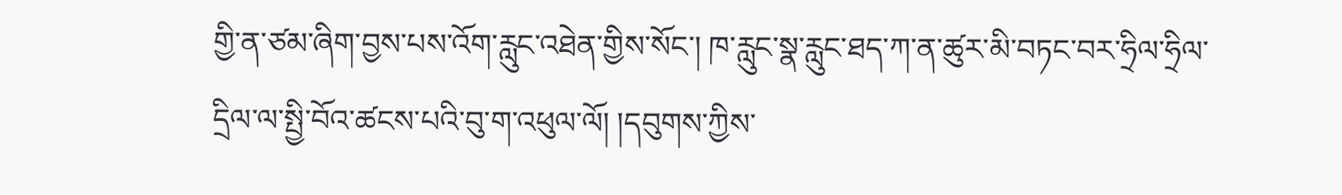གྱི་ན་ཙམ་ཞིག་བྱས་པས་འོག་རླུང་འཐེན་གྱིས་སོང་། ཁ་རླུང་སྣ་རླུང་ཐད་ཀ་ན་ཚུར་མི་བཏང་བར་ཧྲིལ་ཧྲིལ་དྲིལ་ལ་སྤྱི་བོའ་ཚངས་པའི་བུ་ག་འཕུལ་ལོ། །དབུགས་ཀྱིས་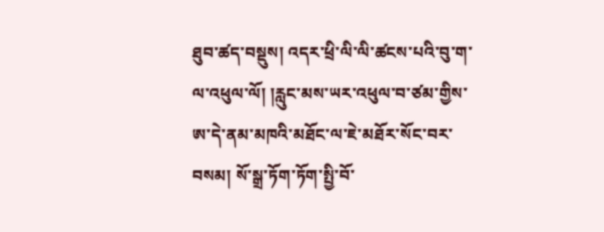ཐུབ་ཚད་བསྡུས། འདར་ཕྲི་ལི་ལི་ཚངས་པའི་བུ་ག་ལ་འཕུལ་ལོ། །རླུང་མས་ཡར་འཕུལ་བ་ཙམ་གྱིས་ཨ་དེ་ནམ་མཁའི་མཐོང་ལ་ཇེ་མཐོར་སོང་བར་བསམ། སོ་སྒྲ་ཏོག་ཏོག་སྤྱི་བོ་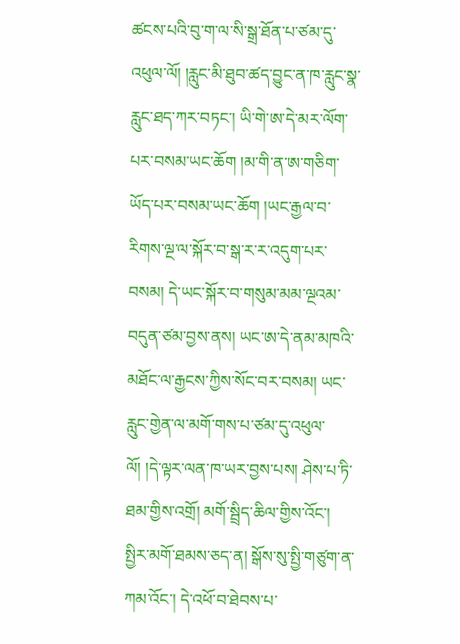ཚངས་པའི་བུ་ག་ལ་སི་སྒྲ་ཐོན་པ་ཙམ་དུ་འཕུལ་ལོ། །རླུང་མི་ཐུབ་ཚད་བྱུང་ན་ཁ་རླུང་སྣ་རླུང་ཐད་ཀར་བཏང་། ཡི་གེ་ཨ་དེ་མར་ལོག་པར་བསམ་ཡང་ཆོག །མ་གི་ན་ཨ་གཅིག་ཡོད་པར་བསམ་ཡང་ཆོག །ཡང་རྒྱལ་བ་རིགས་ལྔ་ལ་སྐོར་བ་སྒ་ར་ར་འདུག་པར་བསམ། དེ་ཡང་སྐོར་བ་གསུམ་མམ་ལྔའམ་བདུན་ཙམ་བྱས་ནས། ཡང་ཨ་དེ་ནམ་མཁའི་མཐོང་ལ་རྒྱངས་ཀྱིས་སོང་བར་བསམ། ཡང་རླུང་གྱེན་ལ་མགོ་གས་པ་ཙམ་དུ་འཕུལ་ལོ། །དེ་ལྟར་ལན་ཁ་ཡར་བྱས་པས། ཤེས་པ་ཏི་ཐམ་གྱིས་འགྲོ། མགོ་སྦྲིད་ཆིལ་གྱིས་འོང་། སྤྱིར་མགོ་ཐམས་ཅད་ན། སྒོས་སུ་སྤྱི་གཙུག་ན་ཀམ་འོང་། དེ་འཕོ་བ་ཐེབས་པ་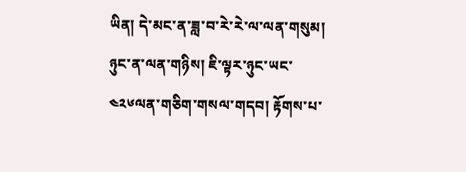ཡིན། དེ་མང་ན་ཟླ་བ་རེ་རེ་ལ་ལན་གསུམ། ཉུང་ན་ལན་གཉིས། ཇི་ལྟར་ཉུང་ཡང་
༤༢༦ལན་གཅིག་གསལ་གདབ། རྟོགས་པ་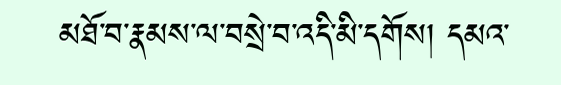མཐོ་བ་རྣམས་ལ་བསྲེ་བ་འདི་མི་དགོས། དམའ་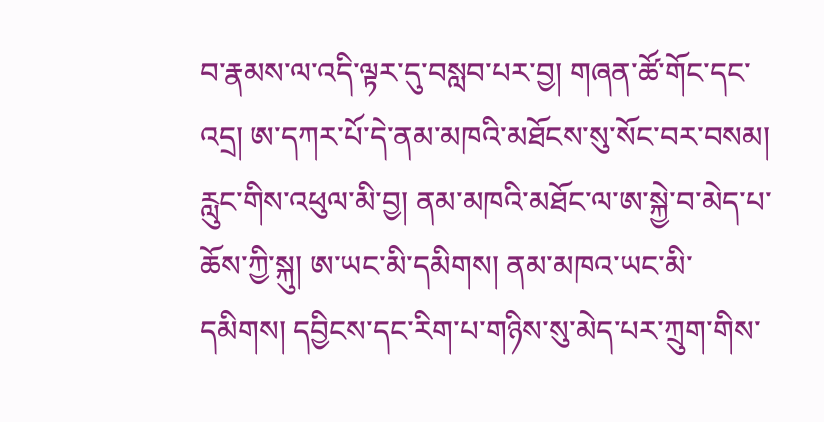བ་རྣམས་ལ་འདི་ལྟར་དུ་བསླབ་པར་བྱ། གཞན་ཚོ་གོང་དང་འདྲ། ཨ་དཀར་པོ་དེ་ནམ་མཁའི་མཐོངས་སུ་སོང་བར་བསམ། རླུང་གིས་འཕུལ་མི་བྱ། ནམ་མཁའི་མཐོང་ལ་ཨ་སྐྱེ་བ་མེད་པ་ཆོས་ཀྱི་སྐུ། ཨ་ཡང་མི་དམིགས། ནམ་མཁའ་ཡང་མི་དམིགས། དབྱིངས་དང་རིག་པ་གཉིས་སུ་མེད་པར་ཀྲུག་གིས་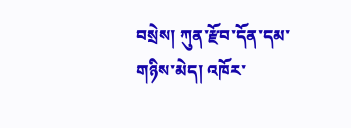བསྲེས། ཀུན་རྫོབ་དོན་དམ་གཉིས་མེད། འཁོར་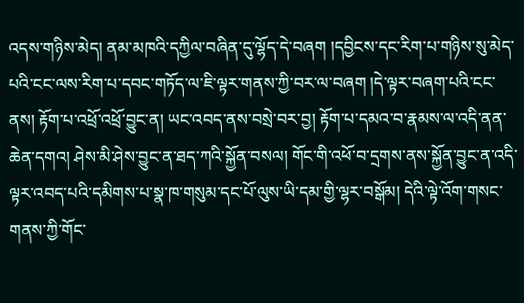འདས་གཉིས་མེད། ནམ་མཁའི་དཀྱིལ་བཞིན་དུ་ལྷོད་དེ་བཞག །དབྱིངས་དང་རིག་པ་གཉིས་སུ་མེད་པའི་ངང་ལས་རིག་པ་དབང་གཏོད་ལ་ཇི་ལྟར་གནས་ཀྱི་བར་ལ་བཞག །དེ་ལྟར་བཞག་པའི་ངང་ནས། རྟོག་པ་འཕྲོ་འཕྲོ་བྱུང་ན། ཡང་འབད་ནས་བསྲེ་བར་བྱ། རྟོག་པ་དམའ་བ་རྣམས་ལ་འདི་ནན་ཆེན་དགའ། ཤེས་མི་ཤེས་བྱུང་ན་ཐད་ཀའི་སྐྱོན་བསལ། གོང་གི་འཕོ་བ་དྲགས་ནས་སྐྱོན་བྱུང་ན་འདི་ལྟར་འབད་པའི་དམིགས་པ་སྣ་ཁ་གསུམ་དང་པོ་ལུས་ཡི་དམ་གྱི་ལྷར་བསྒོམ། དེའི་ལྟེ་འོག་གསང་གནས་ཀྱི་གོང་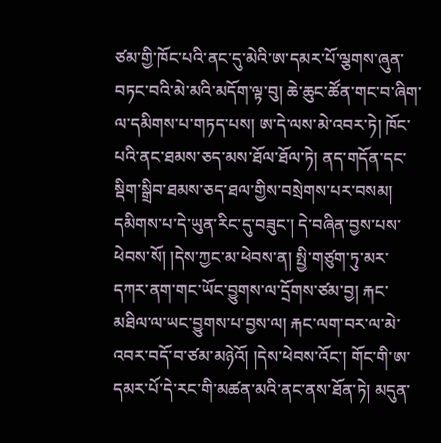ཙམ་གྱི་ཁོང་པའི་ནང་དུ་མེའི་ཨ་དམར་པོ་ལྕགས་ཞུན་བཏང་བའི་མེ་མའི་མདོག་ལྟ་བུ། ཆེ་ཆུང་ཚོན་གང་བ་ཞིག་ལ་དམིགས་པ་གཏད་པས། ཨ་དེ་ལས་མེ་འབར་ཏེ། ཁོང་པའི་ནང་ཐམས་ཅད་མས་ཐོལ་ཐོལ་ཏེ། ནད་གདོན་དང་སྡིག་སྒྲིབ་ཐམས་ཅད་ཐལ་གྱིས་བསྲེགས་པར་བསམ། དམིགས་པ་དེ་ཡུན་རིང་དུ་བཟུང་། དེ་བཞིན་བྱས་པས་ཕེབས་སོ། །དེས་ཀྱང་མ་ཕེབས་ན། སྤྱི་གཙུག་ཏུ་མར་དཀར་ནག་གང་ཡོང་བྱུགས་ལ་དྲོགས་ཙམ་བྱ། རྐང་མཐིལ་ལ་ཡང་བྱུགས་པ་བྱས་ལ། རྐང་ལག་བར་ལ་མེ་འབར་བདོ་བ་ཙམ་མཉེའོ། །དེས་ཕེབས་འོང་། གོང་གི་ཨ་དམར་པོ་དེ་རང་གི་མཚན་མའི་ནང་ནས་ཐོན་ཏེ། མདུན་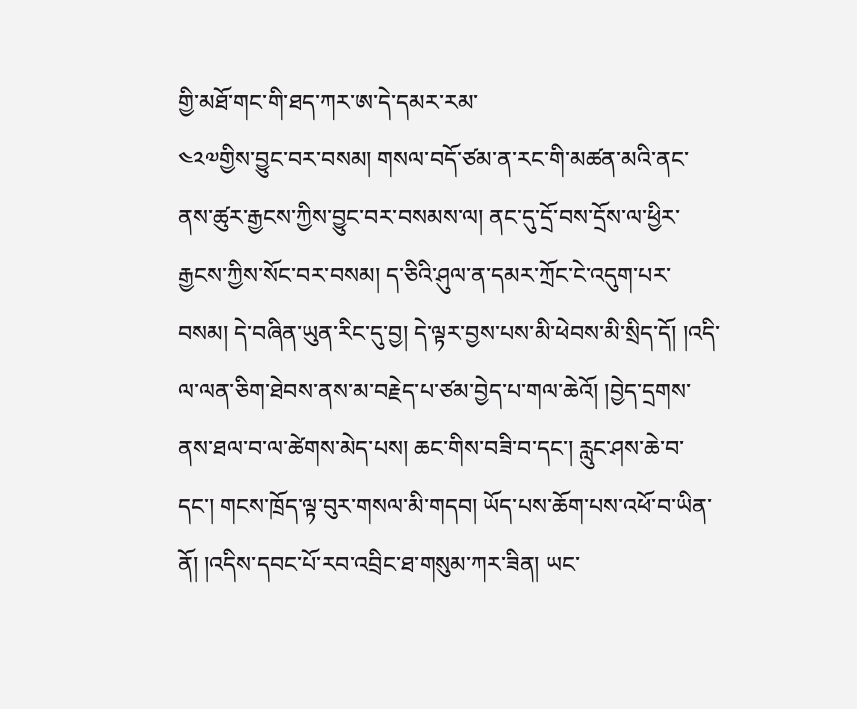གྱི་མཐོ་གང་གི་ཐད་ཀར་ཨ་དེ་དམར་རམ་
༤༢༧གྱིས་བྱུང་བར་བསམ། གསལ་བདོ་ཙམ་ན་རང་གི་མཚན་མའི་ནང་ནས་ཚུར་རྒྱངས་ཀྱིས་བྱུང་བར་བསམས་ལ། ནང་དུ་དྲོ་བས་དྲོས་ལ་ཕྱིར་རྒྱངས་ཀྱིས་སོང་བར་བསམ། ད་ཅིའི་ཤུལ་ན་དམར་ཀྲོང་ངེ་འདུག་པར་བསམ། དེ་བཞིན་ཡུན་རིང་དུ་བྱ། དེ་ལྟར་བྱས་པས་མི་ཕེབས་མི་སྲིད་དོ། །འདི་ལ་ལན་ཅིག་ཐེབས་ནས་མ་བརྗེད་པ་ཙམ་བྱེད་པ་གལ་ཆེའོ། །བྱེད་དྲགས་ནས་ཐལ་བ་ལ་ཚེགས་མེད་པས། ཆང་གིས་བཟི་བ་དང་། རླུང་ཤས་ཆེ་བ་དང་། གངས་ཁྲོད་ལྟ་བུར་གསལ་མི་གདབ། ཡོད་པས་ཆོག་པས་འཕོ་བ་ཡིན་ནོ། །འདིས་དབང་པོ་རབ་འབྲིང་ཐ་གསུམ་ཀར་ཟིན། ཡང་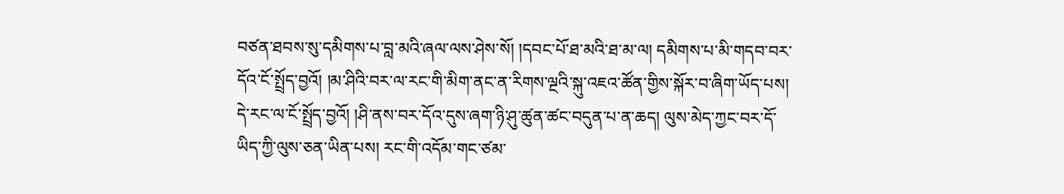བཙན་ཐབས་སུ་དམིགས་པ་བླ་མའི་ཞལ་ལས་ཤེས་སོ། །དབང་པོ་ཐ་མའི་ཐ་མ་ལ། དམིགས་པ་མི་གདབ་བར་དོའ་ངོ་སྤྲོད་བྱའོ། །མ་ཤིའི་བར་ལ་རང་གི་མིག་ནང་ན་རིགས་ལྔའི་སྐུ་འཇའ་ཚོན་གྱིས་སྐོར་བ་ཞིག་ཡོད་པས། དེ་རང་ལ་ངོ་སྤྲོད་བྱའོ། །ཤི་ནས་བར་དོའ་དུས་ཞག་ཉི་ཤུ་ཚུན་ཚང་བདུན་པ་ན་ཆད། ལུས་མེད་ཀྱང་བར་དོ་ཡིད་ཀྱི་ལུས་ཅན་ཡིན་པས། རང་གི་འདོམ་གང་ཙམ་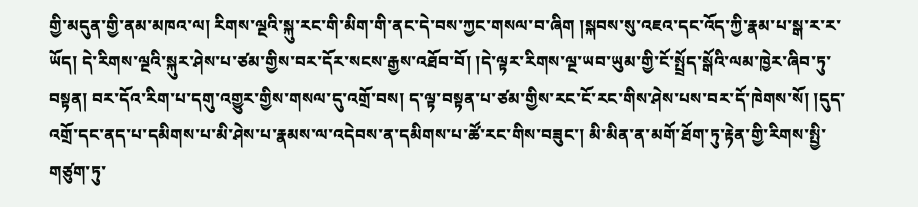གྱི་མདུན་གྱི་ནམ་མཁའ་ལ། རིགས་ལྔའི་སྐུ་རང་གི་མིག་གི་ནང་དེ་བས་ཀྱང་གསལ་བ་ཞིག །སྐབས་སུ་འཇའ་དང་འོད་ཀྱི་རྣམ་པ་སྒ་ར་ར་ཡོད། དེ་རིགས་ལྔའི་སྐུར་ཤེས་པ་ཙམ་གྱིས་བར་དོར་སངས་རྒྱས་འཐོབ་བོ། །དེ་ལྟར་རིགས་ལྔ་ཡབ་ཡུམ་གྱི་ངོ་སྤྲོད་སྒོའི་ལམ་ཁྱེར་ཞིབ་ཏུ་བསྟན། བར་དོའ་རིག་པ་དགུ་འགྱུར་གྱིས་གསལ་དུ་འགྲོ་བས། ད་ལྟ་བསྟན་པ་ཙམ་གྱིས་རང་ངོ་རང་གིས་ཤེས་པས་བར་དོ་ཁེགས་སོ། །དུད་འགྲོ་དང་ནད་པ་དམིགས་པ་མི་ཤེས་པ་རྣམས་ལ་འདེབས་ན་དམིགས་པ་ཚོ་རང་གིས་བཟུང་། མི་མིན་ན་མགོ་ཐོག་ཏུ་རྟེན་གྱི་རིགས་སྤྱི་གཙུག་ཏུ་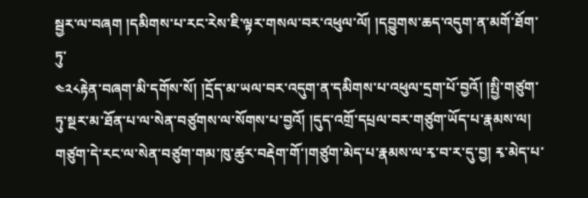སྦྱར་ལ་བཞག །དམིགས་པ་རང་རེས་ཇི་ལྟར་གསལ་བར་འཕུལ་ལོ། །དབྱུགས་ཆད་འདུག་ན་མགོ་ཐོག་ཏུ་
༤༢༨རྟེན་བཞག་མི་དགོས་སོ། །དྲོད་མ་ཡལ་བར་འདུག་ན་དམིགས་པ་འཕུལ་དྲག་པོ་བྱའོ། །སྤྱི་གཙུག་ཏུ་སྔར་མ་ཐོན་པ་ལ་སེན་བཙུགས་ལ་སོགས་པ་བྱའོ། །དུད་འགྲོ་དཔྲལ་བར་གཙུག་ཡོད་པ་རྣམས་ལ། གཙུག་དེ་རང་ལ་སེན་བཙུག་གམ་ཁུ་ཚུར་བརྡེག་གོ་།གཙུག་མེད་པ་རྣམས་ལ་རྭ་བ་ར་དུ་བྱ། རྭ་མེད་པ་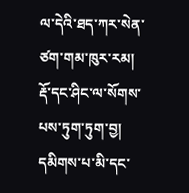ལ་དེའི་ཐད་ཀར་སེན་ཙག་གམ་ཁུར་རམ། རྡོ་དང་ཤིང་ལ་སོགས་པས་ཏུག་ཏུག་བྱ། དམིགས་པ་མི་དང་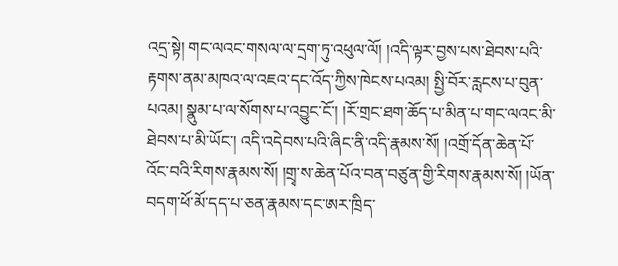འདྲ་སྟེ། གང་ལའང་གསལ་ལ་དྲག་ཏུ་འཕུལ་ལོ། །འདི་ལྟར་བྱས་པས་ཐེབས་པའི་རྟགས་ནམ་མཁའ་ལ་འཇའ་དང་འོད་ཀྱིས་ཁེངས་པའམ། སྤྱི་བོར་རླངས་པ་བུན་པའམ། སྣུམ་པ་ལ་སོགས་པ་འབྱུང་ངོ་། །རོ་གྲང་ཐག་ཆོད་པ་མིན་པ་གང་ལའང་མི་ཐེབས་པ་མི་ཡོང་། འདི་འདེབས་པའི་ཞིང་ནི་འདི་རྣམས་སོ། །འགྲོ་དོན་ཆེན་པོ་འོང་བའི་རིགས་རྣམས་སོ། །གྲྭ་ས་ཆེན་པོའ་བན་བཙུན་གྱི་རིགས་རྣམས་སོ། །ཡོན་བདག་ཕོ་མོ་དད་པ་ཅན་རྣམས་དང་ཨར་ཁྲིད་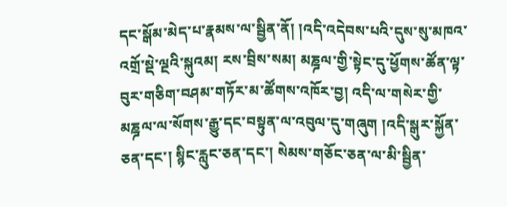དང་སྒོམ་མེད་པ་རྣམས་ལ་སྦྱིན་ནོ། །འདི་འདེབས་པའི་དུས་སུ་མཁའ་འགྲོ་སྡེ་ལྔའི་སྐུའམ། རས་བྲིས་སམ། མཎྜལ་གྱི་སྟེང་དུ་ཕྱོགས་ཚོན་ལྟ་བུར་གཅིག་བཤམ་གཏོར་མ་ཚོགས་འཁོར་བྱ། འདི་ལ་གསེར་གྱི་མཎྜལ་ལ་སོགས་རྒྱུ་དང་བསྟུན་ལ་འབུལ་དུ་གཞུག །འདི་སྒུར་སྐྱོན་ཅན་དང་། སྙིང་རླུང་ཅན་དང་། སེམས་གཅོང་ཅན་ལ་མི་སྦྱིན་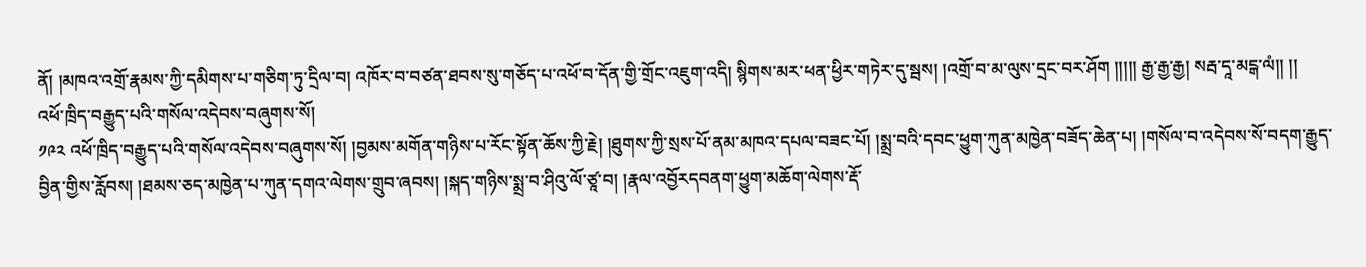ནོ། །མཁའ་འགྲོ་རྣམས་ཀྱི་དམིགས་པ་གཅིག་ཏུ་དྲིལ་བ། འཁོར་བ་བཙན་ཐབས་སུ་གཅོད་པ་འཕོ་བ་དོན་གྱི་གྲོང་འཇུག་འདི། སྙིགས་མར་ཕན་ཕྱིར་གཏེར་དུ་སྦས། །འགྲོ་བ་མ་ལུས་དྲང་བར་ཤོག །།།།། རྒྱ་རྒྱ་རྒྱ། སརྦ་དཱ་མངྒ་ལཾ།། །།
འཕོ་ཁྲིད་བརྒྱུད་པའི་གསོལ་འདེབས་བཞུགས་སོ།
༡༩༢ འཕོ་ཁྲིད་བརྒྱུད་པའི་གསོལ་འདེབས་བཞུགས་སོ། །བྱམས་མགོན་གཉིས་པ་རོང་སྟོན་ཆོས་ཀྱི་རྗེ། །ཐུགས་ཀྱི་སྲས་པོ་ནམ་མཁའ་དཔལ་བཟང་པོ། །སྨྲ་བའི་དབང་ཕྱུག་ཀུན་མཁྱེན་བཟོད་ཆེན་པ། །གསོལ་བ་འདེབས་སོ་བདག་རྒྱུད་བྱིན་གྱིས་རློབས། །ཐམས་ཅད་མཁྱེན་པ་ཀུན་དགའ་ལེགས་གྲུབ་ཞབས། །སྐད་གཉིས་སྨྲ་བ་ཤིའུ་ལོ་ཙཱ་བ། །རྣལ་འབྱོརདབནག་ཕྱུག་མཆོག་ལེགས་རྡོ་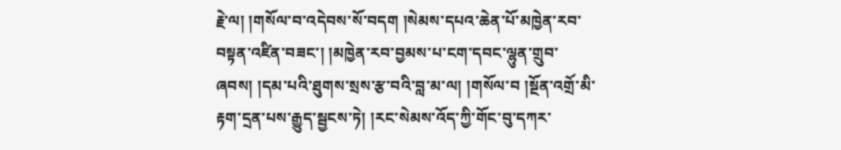རྗེ་ལ། །གསོལ་བ་འདེབས་སོ་བདག །སེམས་དཔའ་ཆེན་པོ་མཁྱེན་རབ་བསྟན་འཛིན་བཟང་། །མཁྱེན་རབ་བྱམས་པ་ངག་དབང་ལྷུན་གྲུབ་ཞབས། །དམ་པའི་ཐུགས་སྲས་རྩ་བའི་བླ་མ་ལ། །གསོལ་བ །སྔོན་འགྲོ་མི་རྟག་དྲན་པས་རྒྱུད་སྦྱངས་ཏེ། །རང་སེམས་འོད་ཀྱི་གོང་བུ་དཀར་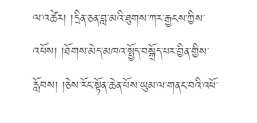ལ་འཚེར། །དྲིན་ཅན་བླ་མའི་ཐུགས་ཀར་རྒྱངས་ཀྱིས་འཕོས། །ཐོགས་མེད་མཁའ་སྤྱོད་བསྒྲོད་པར་བྱིན་གྱིས་རློབས། །ཅེས་རོང་སྟོན་ཆེན་པོས་ཡུམ་ལ་གནང་བའི་འཕོ་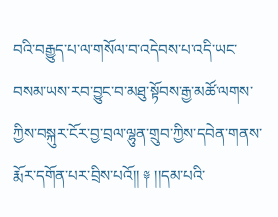བའི་བརྒྱུད་པ་ལ་གསོལ་བ་འདེབས་པ་འདི་ཡང་བསམ་ཡས་རབ་བྱུང་བ་མཐུ་སྟོབས་རྒྱ་མཚོ་ལགས་ཀྱིས་བསྐུར་ངོར་བྱ་བྲལ་ལྷུན་གྲུབ་ཀྱིས་དབེན་གནས་རྨོར་དགོན་པར་བྲིས་པའོ།། ༈ །།དམ་པའི་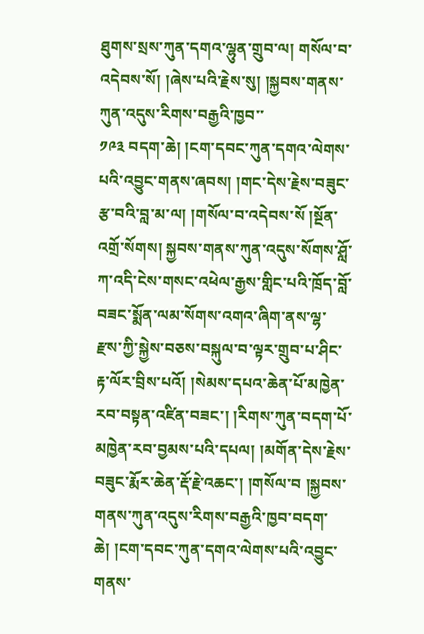ཐུགས་སྲས་ཀུན་དགའ་ལྷུན་གྲུབ་ལ། གསོལ་བ་འདེབས་སོ། །ཞེས་པའི་རྗེས་སུ། །སྐྱབས་གནས་ཀུན་འདུས་རིགས་བརྒྱའི་ཁྱབ་་
༡༩༣ བདག་ཆེ། །ངག་དབང་ཀུན་དགའ་ལེགས་པའི་འབྱུང་གནས་ཞབས། །གང་དེས་རྗེས་བཟུང་རྩ་བའི་བླ་མ་ལ། །གསོལ་བ་འདེབས་སོ །སྔོན་འགྲོ་སོགས། སྐྱབས་གནས་ཀུན་འདུས་སོགས་ཤློ་ཀ་འདི་ངེས་གསང་འཕེལ་རྒྱས་གླིང་པའི་ཁྲོད་བློ་བཟང་སྨོན་ལམ་སོགས་འགའ་ཞིག་ནས་ལྷ་རྫས་ཀྱི་སྐྱེས་བཅས་བསྐུལ་བ་ལྟར་གྲུབ་པ་ཤིང་རྟ་ལོར་བྲིས་པའོ། །སེམས་དཔའ་ཆེན་པོ་མཁྱེན་རབ་བསྟན་འཛིན་བཟང་། །རིགས་ཀུན་བདག་པོ་མཁྱེན་རབ་བྱམས་པའི་དཔལ། །མགོན་དེས་རྗེས་བཟུང་རྨོར་ཆེན་རྡོ་རྗེ་འཆང་། །གསོལ་བ །སྐྱབས་གནས་ཀུན་འདུས་རིགས་བརྒྱའི་ཁྱབ་བདག་ཆེ། །ངག་དབང་ཀུན་དགའ་ལེགས་པའི་འབྱུང་གནས་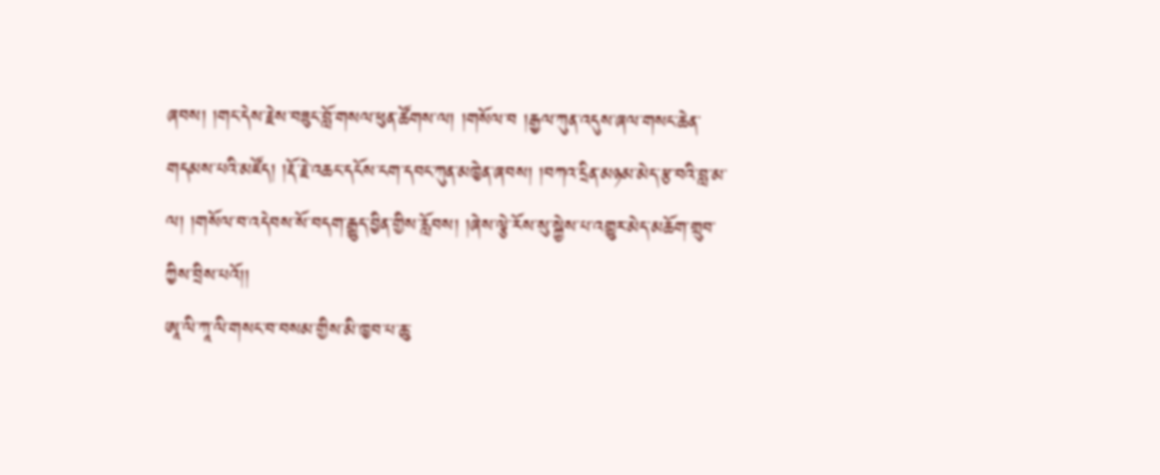ཞབས། །གང་དེས་རྗེས་བཟུང་བློ་གསལ་ཕུན་ཚོགས་ལ། །གསོལ་བ །རྒྱལ་ཀུན་འདུས་ཞལ་གསང་ཆེན་གདམས་པའི་མཛོད། །རྡོ་རྗེ་འཆང་དངོས་ངག་དབང་ཀུན་མཁྱེན་ཞབས། །བཀའ་དྲིན་མཉམ་མེད་རྩ་བའི་བླ་མ་ལ། །གསོལ་བ་འདེབས་སོ་བདག་རྒྱུད་བྱིན་གྱིས་རློབས། །ཞེས་ལྕེ་རོས་སུ་སྐྱེས་པ་འགྱུར་མེད་མཆོག་གྲུབ་ཀྱིས་བྲིས་པའོ།།
ཨཱ་ལི་ཀཱ་ལི་གསང་བ་བསམ་གྱིས་མི་ཁྱབ་པ་ཆུ་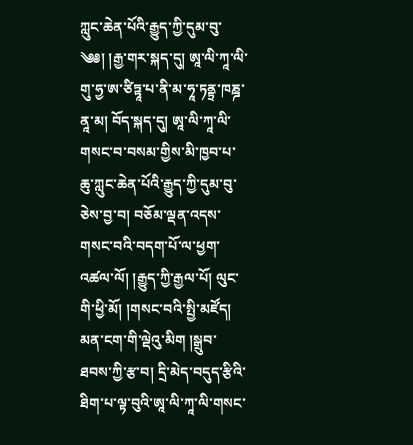ཀླུང་ཆེན་པོའི་རྒྱུད་ཀྱི་དུམ་བུ་
༄༅། །རྒྱ་གར་སྐད་དུ། ཨཱ་ལི་ཀཱ་ལི་གུ་ཧྱ་ཨ་ཙིཏྟཱ་པ་ནི་མ་ཧཱ་ཏནྟྲ་ཁཎྜ་ནཱ་མ། བོད་སྐད་དུ། ཨཱ་ལི་ཀཱ་ལི་གསང་བ་བསམ་གྱིས་མི་ཁྱབ་པ་ཆུ་ཀླུང་ཆེན་པོའི་རྒྱུད་ཀྱི་དུམ་བུ་ཅེས་བྱ་བ། བཅོམ་ལྡན་འདས་གསང་བའི་བདག་པོ་ལ་ཕྱག་འཚལ་ལོ། །རྒྱུད་ཀྱི་རྒྱལ་པོ། ལུང་གི་ཕྱི་མོ། །གསང་བའི་སྤྱི་མཛོད། མན་ངག་གི་ལྡེའུ་མིག །སྒྲུབ་ཐབས་ཀྱི་རྩ་བ། དྲི་མེད་བདུད་རྩིའི་ཐིག་པ་ལྟ་བུའི་ཨཱ་ལི་ཀཱ་ལི་གསང་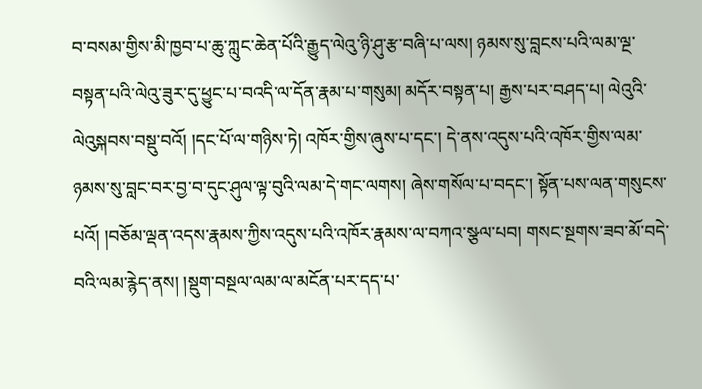བ་བསམ་གྱིས་མི་ཁྱབ་པ་ཆུ་ཀླུང་ཆེན་པོའི་རྒྱུད་ལེའུ་ཉི་ཤུ་རྩ་བཞི་པ་ལས། ཉམས་སུ་བླངས་པའི་ལམ་ལྔ་བསྟན་པའི་ལེའུ་ཟུར་དུ་ཕྱུང་པ་བའདི་ལ་དོན་རྣམ་པ་གསུམ། མདོར་བསྟན་པ། རྒྱས་པར་བཤད་པ། ལེའུའི་ལེའུསྐབས་བསྡུ་བའོ། །དང་པོ་ལ་གཉིས་ཏེ། འཁོར་གྱིས་ཞུས་པ་དང་། དེ་ནས་འདུས་པའི་འཁོར་གྱིས་ལམ་ཉམས་སུ་བླང་བར་བྱ་བ་དུང་ཤུལ་ལྟ་བུའི་ལམ་དེ་གང་ལགས། ཞེས་གསོལ་པ་བདང་། སྟོན་པས་ལན་གསུངས་པའོ། །བཅོམ་ལྡན་འདས་རྣམས་ཀྱིས་འདུས་པའི་འཁོར་རྣམས་ལ་བཀའ་སྩལ་པབ། གསང་སྔགས་ཟབ་མོ་བདེ་བའི་ལམ་རྙེད་ནས། །སྡུག་བསྔལ་ལམ་ལ་མངོན་པར་དད་པ་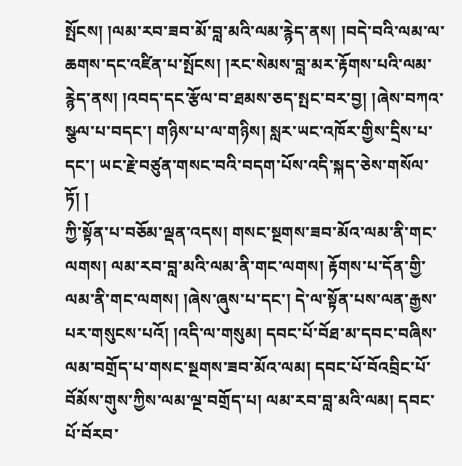སྤོངས། །ལམ་རབ་ཟབ་མོ་བླ་མའི་ལམ་རྙེད་ནས། །བདེ་བའི་ལམ་ལ་ཆགས་དང་འཛིན་པ་སྤོངས། །རང་སེམས་བླ་མར་རྟོགས་པའི་ལམ་རྙེད་ནས། །འབད་དང་རྩོལ་བ་ཐམས་ཅད་སྤང་བར་བྱ། །ཞེས་བཀའ་སྩལ་པ་བདང་། གཉིས་པ་ལ་གཉིས། སླར་ཡང་འཁོར་གྱིས་དྲིས་པ་དང་། ཡང་རྗེ་བཙུན་གསང་བའི་བདག་པོས་འདི་སྐད་ཅེས་གསོལ་ཏོ། །
ཀྱི་སྟོན་པ་བཅོམ་ལྡན་འདས། གསང་སྔགས་ཟབ་མོའ་ལམ་ནི་གང་ལགས། ལམ་རབ་བླ་མའི་ལམ་ནི་གང་ལགས། རྟོགས་པ་དོན་གྱི་ལམ་ནི་གང་ལགས། །ཞེས་ཞུས་པ་དང་། དེ་ལ་སྟོན་པས་ལན་རྒྱས་པར་གསུངས་པའོ། །འདི་ལ་གསུམ། དབང་པོ་བོཐ་མ་དབང་བཞིས་ལམ་བགྲོད་པ་གསང་སྔགས་ཟབ་མོའ་ལམ། དབང་པོ་བོའབྲིང་པོ་བོམོས་གུས་ཀྱིས་ལམ་ལྔ་བགྲོད་པ། ལམ་རབ་བླ་མའི་ལམ། དབང་པོ་བོརབ་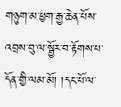གཉུག་མ་ཕྱག་རྒྱ་ཆེན་པོས་འབྲས་བུ་ལ་སྦྱོར་བ་རྟོགས་པ་དོན་གྱི་ལམ་མོ། །དང་པོ་ལ་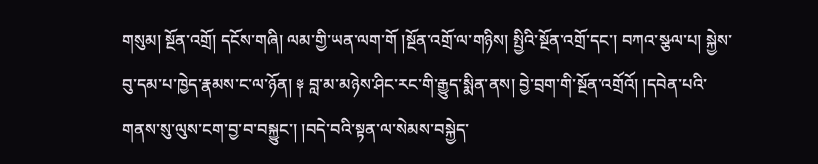གསུམ། སྔོན་འགྲོ། དངོས་གཞི། ལམ་གྱི་ཡན་ལག་གོ །སྔོན་འགྲོ་ལ་གཉིས། སྤྱིའི་སྔོན་འགྲོ་དང་། བཀའ་སྩལ་པ། སྐྱེས་བུ་དམ་པ་ཁྱེད་རྣམས་ང་ལ་ཉོན། ༈ བླ་མ་མཉེས་ཤིང་རང་གི་རྒྱུད་སྨིན་ནས། བྱེ་བྲག་གི་སྔོན་འགྲོའོ། །དབེན་པའི་གནས་སུ་ལུས་ངག་བྱ་བ་བསྐྱུང་། །བདེ་བའི་སྟན་ལ་སེམས་བསྐྱེད་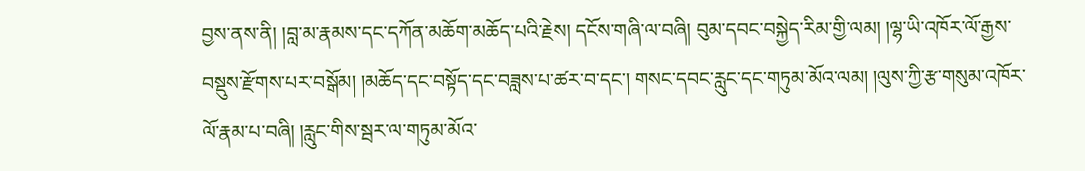བྱས་ནས་ནི། །བླ་མ་རྣམས་དང་དཀོན་མཆོག་མཆོད་པའི་རྗེས། དངོས་གཞི་ལ་བཞི། བུམ་དབང་བསྐྱེད་རིམ་གྱི་ལམ། །ལྷ་ཡི་འཁོར་ལོ་རྒྱས་བསྡུས་རྫོགས་པར་བསྒོམ། །མཆོད་དང་བསྟོད་དང་བཟླས་པ་ཚར་བ་དང་། གསང་དབང་རླུང་དང་གཏུམ་མོའ་ལམ། །ལུས་ཀྱི་རྩ་གསུམ་འཁོར་ལོ་རྣམ་པ་བཞི། །རླུང་གིས་སྦར་ལ་གཏུམ་མོའ་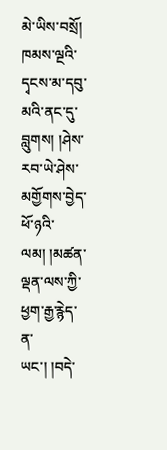མེ་ཡིས་བསྲོ། ཁམས་ལྔའི་དྭངས་མ་དབུ་མའི་ནང་དུ་བླུགས། །ཤེས་རབ་ཡེ་ཤེས་མགྱོགས་བྱེད་ཕོ་ཉའི་ལམ། །མཚན་ལྡན་ལས་ཀྱི་ཕྱག་རྒྱ་རྙེད་ན་ཡང་། །བདེ་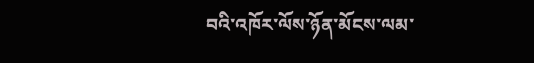བའི་འཁོར་ལོས་ཉོན་མོངས་ལམ་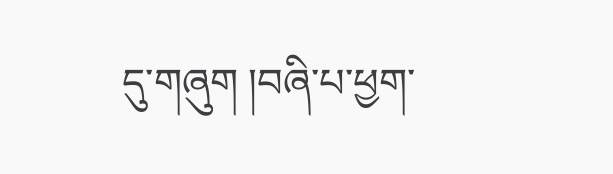དུ་གཞུག །བཞི་པ་ཕྱག་